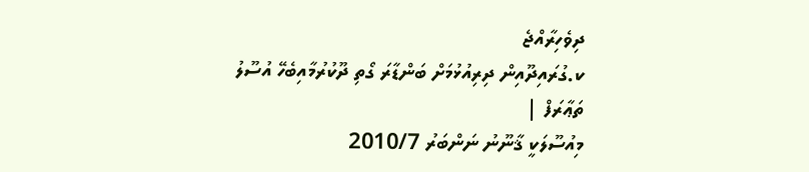ދިވެހިރާއްޖެ
ކ.ގުރައިދޫއިން ދިރިއުޅުމަށް ބަންޑާރަ ގޯތި ދޫކުރުމާއިބެހޭ އުސޫލު
ތަޢާރަފް |
މިއުސޫލަކީ ޤާނޫނު ނަންބަރު 2010/7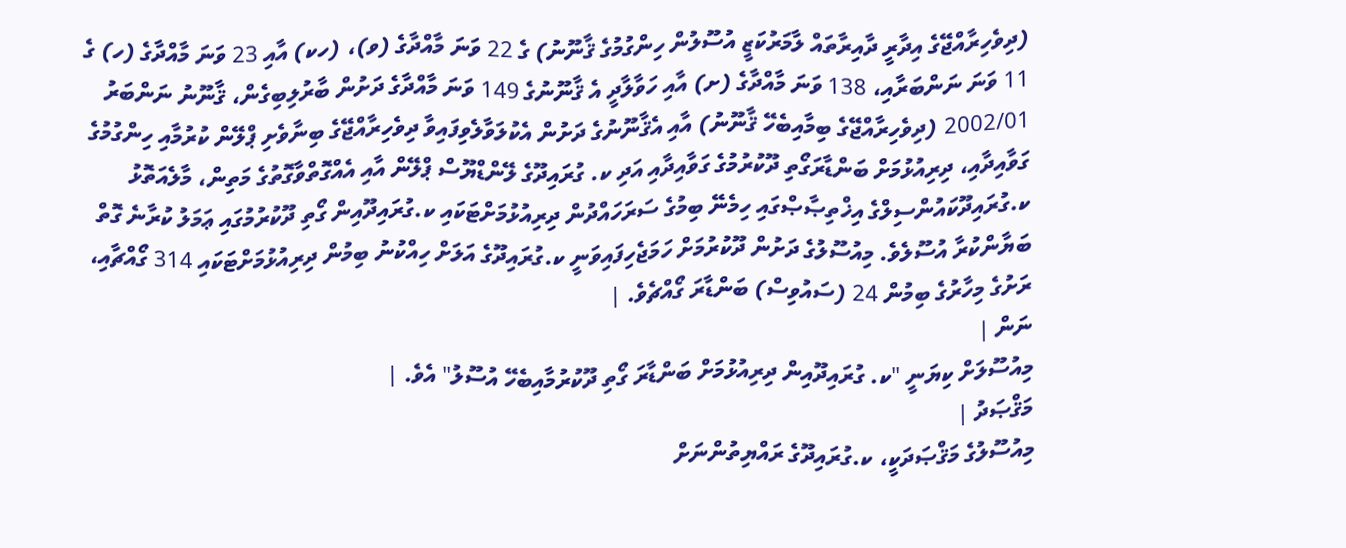(ދިވެހިރާއްޖޭގެ އިދާރީ ދާއިރާތައް ލާމަރުކަޒީ އުސޫލުން ހިންގުމުގެ ޤާނޫނު) ގެ 22 ވަނަ މާއްދާގެ (ވ)، (ހކ) އާއި 23 ވަނަ މާއްދާގެ (ހ) ގެ 11 ވަނަ ނަންބަރާއި، 138 ވަނަ މާއްދާގެ (ށ) އާއި ހަވާލާދީ އެ ޤާނޫނުގެ 149 ވަނަ މާއްދާގެ ދަށުން ބާރުލިބިގެން، ޤާނޫނު ނަންބަރު 2002/01 (ދިވެހިރާއްޖޭގެ ބިމާއިބެހޭ ޤާނޫނު) އާއި އެޤާނޫނުގެ ދަށުން އެކުލަވާލެވިފައިވާ ދިވެހިރާއްޖޭގެ ބިނާވެށި ޕްލޭން ކުރުމާއި ހިންގުމުގެ ގަވާއިދާއި، ދިރިއުޅުމަށް ބަންޑާރަގޯތި ދޫކުރުމުގެ ގަވާއިދާއި އަދި ކ. ގުރައިދޫގެ ލޭންޑްޔޫސް ޕްލޭން އާއި އެއްގޮތްވާގޮތުގެ މަތިން، މާލެއަތޮޅު ކ.ގުރައިދޫކައުންސިލްގެ އިޚްތިޞާޞްގައި ހިމެނޭ ބިމުގެ ސަރަހައްދުން ދިރިއުޅުމަށްޓަކައި ކ.ގުރައިދޫއިން ގޯތި ދޫކުރުމުގައި ޢަމަލު ކުރާނެ ގޮތް ބަޔާންކުރާ އުސޫލެވެ. މިއުސޫލުގެ ދަށުން ދޫކުރުމަށް ހަމަޖެހިފައިވަނީ ކ.ގުރައިދޫގެ އަލަށް ހިއްކުނު ބިމުން ދިރިއުޅުމަށްޓަކައި 314 ގޯއްޗާއި، ރަށުގެ މިހާރުގެ ބިމުން 24 (ސައުވިސް) ބަންޑާރަ ގޯއްޗެވެ. |
ނަން |
މިއުސޫލަށް ކިޔަނީ "ކ. ގުރައިދޫއިން ދިރިއުޅުމަށް ބަންޑާރަ ގޯތި ދޫކުރުމާއިބެހޭ އުސޫލު" އެވެ. |
މަޤްޞަދު |
މިއުސޫލުގެ މަޤްޞަދަކީ، ކ.ގުރައިދޫގެ ރައްޔިތުންނަށް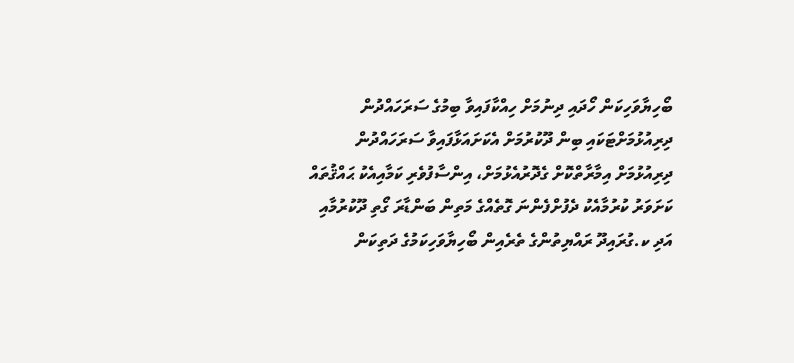ބޯހިޔާވަހިކަން ހޯދައި ދިނުމަށް ހިއްކާފައިވާ ބިމުގެ ސަރަހައްދުން ދިރިއުޅުމަށްޓަކައި ބިން ދޫކުރުމަށް އެކަށައަޅާފައިވާ ސަރަހައްދުން ދިރިއުޅުމަށް އިމާރާތްކޮށް ގެދޮރުއެޅުމަށް، އިންސާފުވެރި ކަމާއިއެކު ޙައްޤުތައް ކަށަވަރު ކުރުމާއެކު ދެފުށްފެންނަ ގޮތެއްގެ މަތިން ބަންޑާރަ ގޯތި ދޫކުރުމާއި އަދި ކ.ގުރައިދޫ ރައްޔިތުންގެ ތެރެއިން ބޯހިޔާވަހިކަމުގެ ދަތިކަން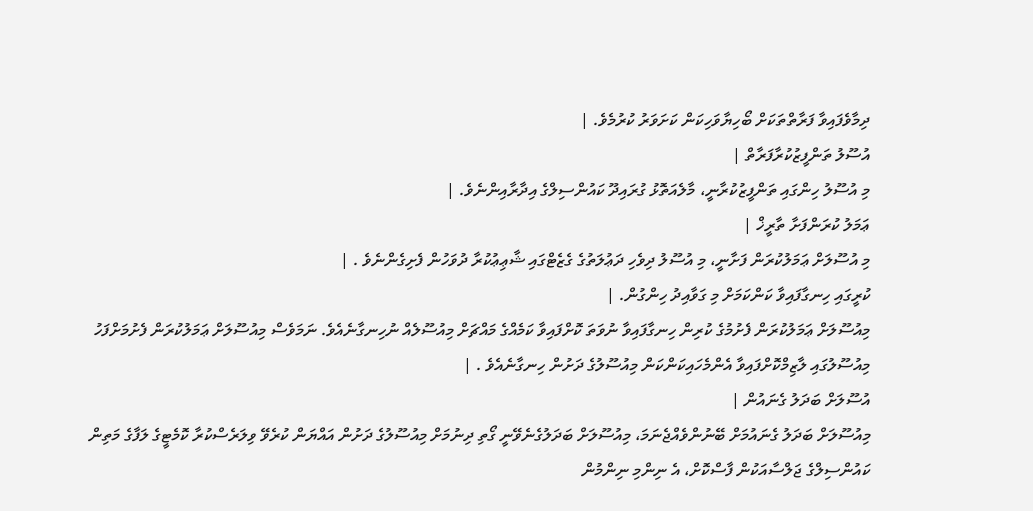ދިމާވެފައިވާ ފަރާތްތަކަށް ބޯހިޔާވަހިކަން ކަށަވަރު ކުރުމެވެ. |
އުސޫލު ތަންފީޒުކުރާފަރާތް |
މި އުސޫލު ހިންގައި ތަންފީޒުކުރާނީ، މާލެއަތޮޅު ގުރައިދޫ ކައުންސިލްގެ އިދާރާއިންނެވެ. |
ޢަމަލު ކުރަންފަށާ ތާރީޚް |
މި އުސޫލަށް ޢަމަލުކުރަން ފަށާނީ، މި އުސޫލު ދިވެހި ދަޢުލަތުގެ ގެޒެޓްގައި ޝާޢިޢުކުރާ ދުވަހުން ފެށިގެންނެވެ . |
ކުރީގައި ހިނގާފައިވާ ކަންކަމަށް މި ގަވާއިދު ހިންގުން. |
މިއުސޫލަށް ޢަމަލުކުރަން ފެށުމުގެ ކުރިން ހިނގާފައިވާ ނުވަތަ ކޮށްފައިވާ ކަމެއްގެ މައްޗަށް މިއުސޫލެއް ނުހިނގާނެއެވެ. ނަމަވެސް މިއުސޫލަށް ޢަމަލުކުރަން ފެށުމަށްފަހު މިއުސޫލުގައި ލާޒިމްކޮށްފައިވާ އެންމެހައިކަންކަން މިއުސޫލުގެ ދަށުން ހިނގާނެއެވެ . |
އުސޫލަށް ބަދަލު ގެނައުން |
މިއުސޫލަށް ބަދަލު ގެނައުމަށް ބޭނުންވެއްޖެނަމަ، މިއުސޫލަށް ބަދަލުގެނެވޭނީ ގޯތި ދިނުމަށް މިއުސޫލުގެ ދަށުން އައްޔަން ކުރެވޭ ވިލަރެސްކުރާ ކޮމެޓީގެ ލަފާގެ މަތިން ކައުންސިލްގެ ޖަލްސާއަކުން ފާސްކޮށް، އެ ނިންމި ނިންމުން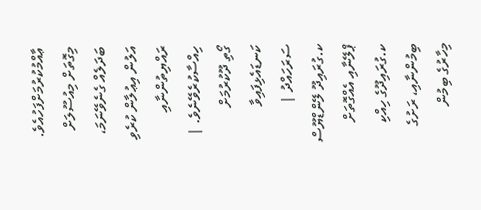ޢާއްމުކުރުމަށްފަހުއެވެ. މިގޮތަށް މިއުސޫލަށް ބަދަލެއް ގެނެވޭނަމަ، އަލުން އިޢުލާން ކުރެވި ރައްޔިތުންނާއި ހިއްސާކުރެވޭނެވެ. |
ގޯތި ދޫކުރުމަށް ކަނޑައެޅިފައިވާ ސަރަހައްދު |
ކ.ގުރައިދޫ ލޭންޑްޔޫސް ޕްލޭނާއި އެއްގޮތަށް ކ.ގުރައިދޫގެ ހިއްކި ބިމުންނާއި، ރަށުގެ މިހާރުގެ ބިމުން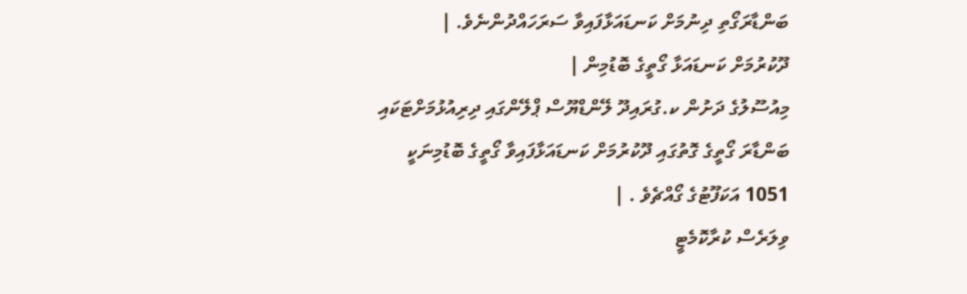ބަންޑާރަގޯތި ދިނުމަށް ކަނޑައަޅާފައިވާ ސަރަހައްދުންނެވެ. |
ދޫކުރުމަށް ކަނޑައަޅާ ގޯތީގެ ބޮޑުމިން |
މިއުސޫލުގެ ދަށުން ކ.ގުރައިދޫ ލޭންޑްޔޫސް ޕްލޭންގައި ދިރިއުޅުމަށްޓަކައި ބަންޑާރަ ގޯތީގެ ގޮތުގައި ދޫކުރުމަށް ކަނޑައަޅާފައިވާ ގޯތީގެ ބޮޑުމިނަކީ 1051 އަކަފޫޓުގެ ގޯއްޗެވެ . |
ވިލަރެސް ކުރާކޮމެޓީ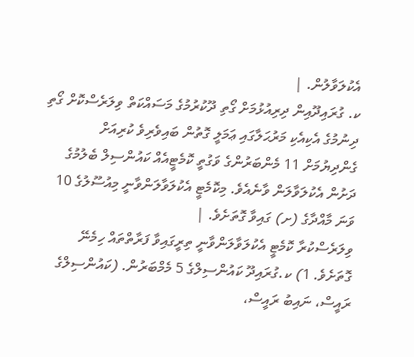އެކުލަވާލުން. |
ކ. ގުރައިދޫއިން ދިރިއުޅުމަށް ގޯތި ދޫކުރުމުގެ މަސައްކަތް ވިލަރެސްކޮށް ގޯތި ދިނުމުގެ އެކިއެކި މަރުޙަލާގައި ޢަމަލީ ގޮތުން ބައިވެރިވެ ކުރިއަށް ގެންދިޔުމަށް 11 މެންބަރުންގެ ވަގުތީ ކޮމެޓީއެއް ކައުންސިލް ބެލުމުގެ ދަށުން އެކުލަވާލަން ވާނެއެވެ. މިކޮމެޓީ އެކުލަވާލަންވާނީ މިއުސޫލުގެ 10 ވަނަ މާއްދާގެ (ށ) ގައިވާ ގޮތަށެވެ. |
ވިލަރެސްކުރާ ކޮމެޓީ އެކުލަވާލަންވާނީ ތިރީގައިވާ ފަރާތްތައް ހިމެނޭ ގޮތަށެވެ. 1) ކ.ގުރައިދޫ ކައުންސިލްގެ 5 މެމްބަރުން. (ކައުންސިލްގެ ރައީސް، ނައިބު ރައީސް،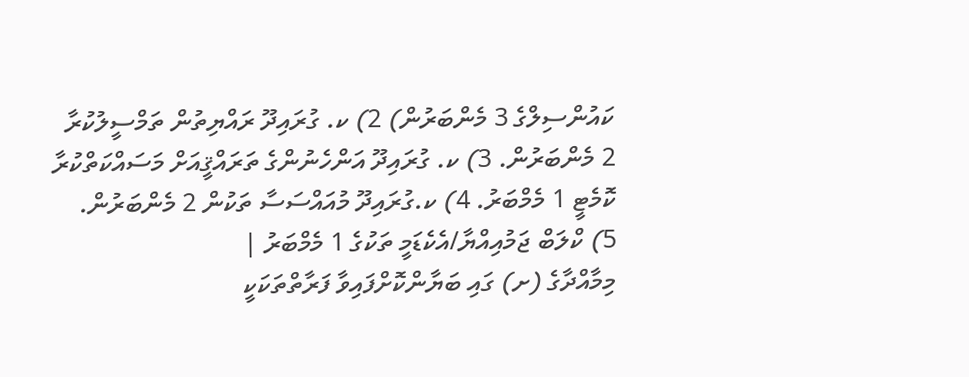ކައުންސިލްގެ 3 މެންބަރުން) 2) ކ. ގުރައިދޫ ރައްޔިތުން ތަމްސީލުކުރާ 2 މެންބަރުން. 3) ކ. ގުރައިދޫ އަންހެނުންގެ ތަރައްޤީއަށް މަސައްކަތްކުރާ ކޮމެޓީ 1 މެމްބަރު. 4) ކ.ގުރައިދޫ މުއައްސަސާ ތަކުން 2 މެންބަރުން. 5) ކްލަބް ޖަމުއިއްޔާ/އެކެޑަމީ ތަކުގެ 1 މެމްބަރު |
މިމާއްދާގެ (ށ) ގައި ބަޔާންކޮށްފައިވާ ފަރާތްތަކަކީ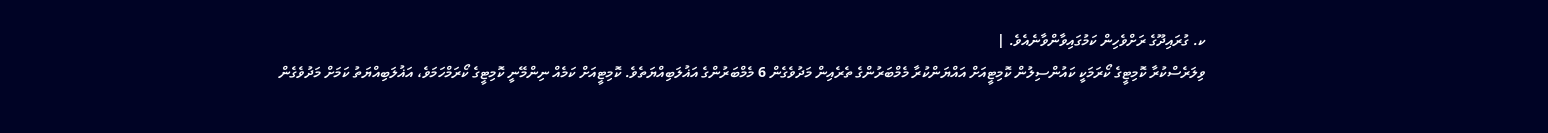ކ. ގުރައިދޫގެ ރަށްވެހިން ކަމުގައިވާންވާނެއެވެ. |
ވިލަރެސްކުރާ ކޮމިޓީގެ ކޯރަމަކީ ކައުންސިލުން ކޮމިޓީއަށް އައްޔަންކުރާ މެމްބަރުންގެ ތެރެއިން މަދުވެގެން 6 މެމްބަރުންގެ އަޣުލަބިއްޔަތެވެ. ކޮމިޓީއަށް ކަމެއް ނިންމޭނީ ކޮމިޓީގެ ކޯރަމްހަމަވެ، އަޣުލަބިއްޔަތު ކަމަށް މަދުވެގެން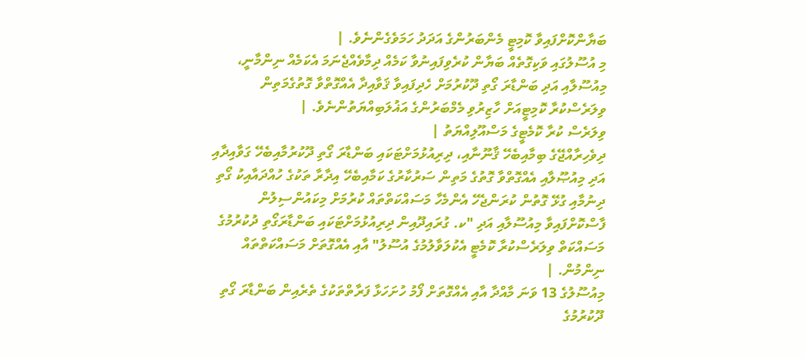ބަޔާންކޮށްފައިވާ ކޮމިޓީ މެންބަރުންގެ އަދަދު ހަމަވެގެންނެވެ. |
މި އުސޫލުގައި ވަކިގޮތެއް ބަޔާން ކުރެވިފައިނުވާ ކަމެއް ދިމާވެއްޖެނަމަ އެކަމެއް ނިންމާނީ، މިއުސޫލާއި އަދި ބަންޑާރަ ގޯތި ދޫކުރުމަށް ހެދިފައިވާ ޤަވާއިދާ އެއްގޮތްވާ ގޮތުގެމަތިން ވިލަރެސްކުރާ ކޮމިޓީއަށް ހާޒިރުވި މެމްބަރުންގެ އަޣުލަބިއްޔަތުންނެވެ. |
ވިލަރެސް ކުރާ ކޮމެޓީގެ މަސްއޫލިއްޔަތު |
ދިވެހިރާއްޖޭގެ ބިމާއިބެހޭ ޤާނޫނާއި، ދިރިއުޅުމަށްޓަކައި ބަންޑާރަ ގޯތި ދޫކުރުމާއިބެހޭ ގަވާއިދާއި އަދި މިއުޞޫލާއި އެއްގޮތްވާ ގޮތުގެ މަތިން ސަރުކާރުގެ ކަމާއިބެހޭ އިދާރާ ތަކުގެ ހުއްދައާއިކު ގޯތި ދިނުމާއި ގުޅޭ ގޮތުން ކުރަންޖެހޭ އެންމެހާ މަސައްކަތްތައް ކުރުމަށް މިކައުންސިލުން ފާސްކޮށްފައިވާ މިއުސޫލާއި އަދި "ކ. ގުރައިދޫއިން ދިރިއުޅުމަށްޓަކައި ބަންޑާރަގޯތި ދުކުރުމުގެ މަސައްކަތް ވިލަރެސްކުރާ ކޮމެޓީ އެކުލަވާލުމުގެ އުސޫލު" އާއި އެއްގޮތަށް މަސައްކަތްތައް ނިންމުން. |
މިއުސޫލުގެ 13 ވަނަ މާއްދާ އާއި އެއްގޮތަށް ފޯމު ހުށަހަޅާ ފަރާތްތަކުގެ ތެރެއިން ބަންޑާރަ ގޯތި ދޫކުރުމުގެ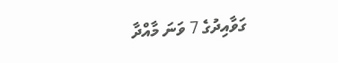ގަވާއިދުގެ 7 ވަނަ މާއްދާ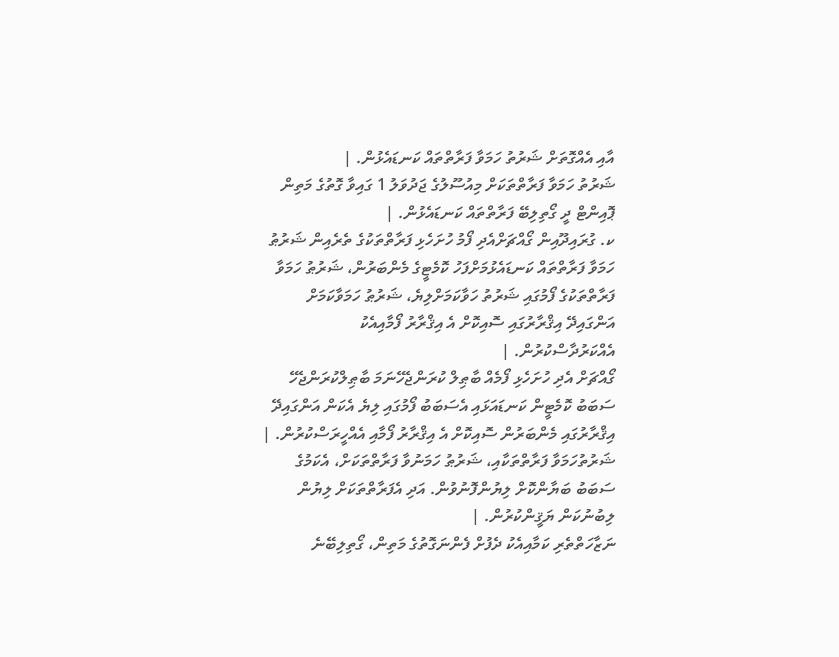އާއި އެއްގޮތަށް ޝަރުތު ހަމަވާ ފަރާތްތައް ކަނޑައެޅުން. |
ޝަރުތު ހަމަވާ ފަރާތްތަކަށް މިއުސޫލުގެ ޖަދުވަލު 1 ގައިވާ ގޮތުގެ މަތިން ޕޮއިންޓް ދީ ގޯތިލިބޭ ފަރާތްތައް ކަނޑައެޅުން. |
ކ. ގުރައިދޫއިން ގޯއްޗަށްއެދި ފޯމު ހުށަހެޅި ފަރާތްތަކުގެ ތެރެއިން ޝަރުޠު ހަމަވާ ފަރާތްތައް ކަނޑައެޅުމަށްފަހު ކޮމެޓީގެ މެންބަރުން، ޝަރުޠު ހަމަވާ ފަރާތްތަކުގެ ފޯމުގައި ޝަރުތު ހަވާކަމަށްލިޔެ، ޝަރުޠު ހަމަވާކަމަށް އަންގައިދޭ އިޤްރާރުގައި ސޮއިކޮށް އެ އިޤްރާރު ފޯމާއިއެކު އެއްކަރުދާސްކުރުން. |
ގޯއްޗަށް އެދި ހުށަހެޅި ފޯމެއް ބާޠިލް ކުރަންޖެހޭނަމަ ބާޠިލްކުރަންޖެހޭ ސަބަބު ކޮމެޓީން ކަނޑައަޅައި އެސަބަބު ފޯމުގައި ލިޔެ އެކަން އަންގައިދޭ އިޤްރާރުގައި މެންބަރުން ސޮއިކޮށް އެ އިޤްރާރު ފޯމާއި އެއްހީރަސްކުރުން. |
ޝަރުތުހަމަވާ ފަރާތްތަކާއި، ޝަރުޠު ހަމަނުވާ ފަރާތްތަކަށް، އެކަމުގެ ސަބަބު ބަޔާންކޮށް ލިޔުންފޮނުވުން. އަދި އެފަރާތްތަކަށް ލިޔުން ލިބުނުކަން ޔަޤީންކުރުން. |
ނަޒާހަތްތެރި ކަމާއިއެކު ދެފުށް ފެންނަގޮތުގެ މަތިން، ގޯތިލިބޭނެ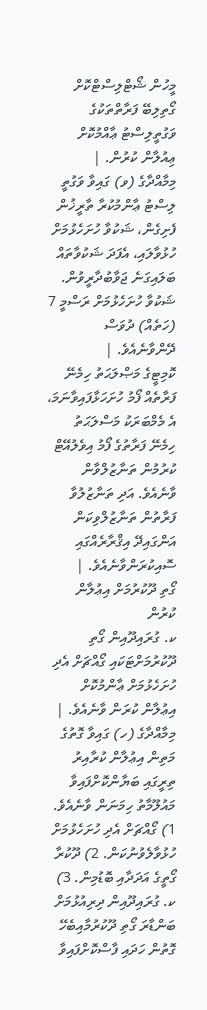މީހުން ޝޯޓްލިސްޓްކޮށް ގޯތިލިބޭ ފަރާތްތަކުގެ ވަގުތީލިސްޓު ޢާއްމުކޮށް ޢިއުލާން ކުރުން. |
މިމާއްދާގެ (ވ) ގައިވާ ވަގުތީ ލިސްޓު ޢާންމުކުރާ ތާރީޚުން ފެށިގެން، ޝަކުވާ ހުށަހެޅުމަށް ހުޅުވާލައި، އެފަދަ ޝަކުވާތައް ބަލައިގަނެ ޖަވާބުދާރީވުން. ޝަކުވާ ހުށަހެޅުމަށް ރަސްމީ 7 (ހަތެއް) ދުވަސް ދޭންވާނެއެވެ. |
ކޮމިޓީގެ މަޞްލަޙަތު ހިމެނޭ ފަރާތެއް ފޯމު ހުށަހަޅާފައިވާނަމަ، އެ މެމްބަރަކު މަސްލަޙަތު ހިމެނޭ ފަރާތުގެ ފޯމު އިވެލުއޭޓް ކުރުމުން ތަނާޒުލްވާން ވާނެއެވެ. އަދި ތަނާޒުލުވާ ފަރާތުން ތަނާޒުލްވިކަން އަންގައިދޭ އިޤްރާރެއްގައި ސޮއިކުރަންވާނެއެވެ. |
ގޯތި ދޫކުރުމަށް އިޢުލާން ކުރުން
ކ. ގުރައިދޫއިން ގޯތި ދޫކުރުމަށްޓަކައި ގޯއްޗަށް އެދި ހުށަހެޅުމަށް ޢާންމުކޮށް އިޢުލާން ކުރަން ވާނެއެވެ. |
މިމާއްދާގެ (ހ) ގައިވާ ގޮތުގެ މަތިން އިޢުލާން ކުރާއިރު ތިރީގައި ބަޔާންކޮށްފައިވާ މައުލޫމާތު ހިމަނަން ވާނެއެވެ. 1) ގޯއްޗަށް އެދި ހުށަހެޅުމަށް ހުޅުވާލެވުނުކަން. 2) ދޫކުރާ ގޯތީގެ އަދަދާއި ބޮޑުމިން. 3) ކ. ގުރައިދޫއިން ދިރިއުޅުމަށް ބަންޑާރަ ގޯތި ދޫކުރުމާއިބެހޭ ގޮތުން ހަދައި ފާސްކޮށްފައިވާ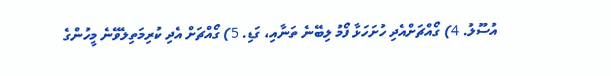އުސޫލު. 4) ގޯއްޗަށްއެދި ހުށަހަޅާ ފޯމު ލިބޭނެ ތަނާއި، ގަޑި. 5) ގޯއްޗަށް އެދި ކުރިމަތިލެވޭނެ މީހުންގެ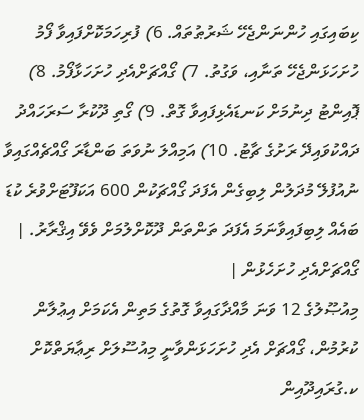ކިބައިގައި ހުންނަންޖެހޭ ޝަރުޠުތައް. 6) ފުރިހަމަކޮށްފައިވާ ފޯމު ހުށަހަޅަންޖެހޭ ތަނާއި، ވަގުތު. 7) ގޯއްޗަށްއެދި ހުށަހަޅާފޯމު. 8) ޕޮއިންޓު ދިނުމަށް ކަނޑައެޅިފައިވާ ގޮތް. 9) ގޯތި ދޫކުރާ ސަރަހައްދު ދައްކުވައިދޭ ރަށުގެ ޗާޓު. 10) އަމިއްލަ ނުވަތަ ބަންޑާރަ ގޯއްޗެއްގައިވާ ނުއުފުލޭ މުދަލުން ލިބިގެން އެފަދަ ގޯއްޗަކުން 600 އަކަފޫޓަށްވުރެ ކުޑަ ބައެއް ލިބިފައިވާނަމަ އެފަދަ ތަންތަން ދޫކޮށްލުމަށް ވެވޭ އިޤްރާރު. |
ގޯއްޗަށްއެދި ހުށަހެޅުން |
މިއުޞޫލުގެ 12 ވަނަ މާއްދާގައިވާ ގޮތުގެ މަތިން އެކަމަށް އިޢުލާން ކުރުމުން، ގޯއްޗަށް އެދި ހުށަހަޅަންވާނީ މިއުސޫލަށް ރިޢާޔަތްކޮށް ކ.ގުރައިދޫއިން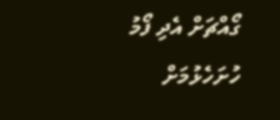ގޯއްޗަށް އެދި ފޯމު ހުށަހެޅުމަށް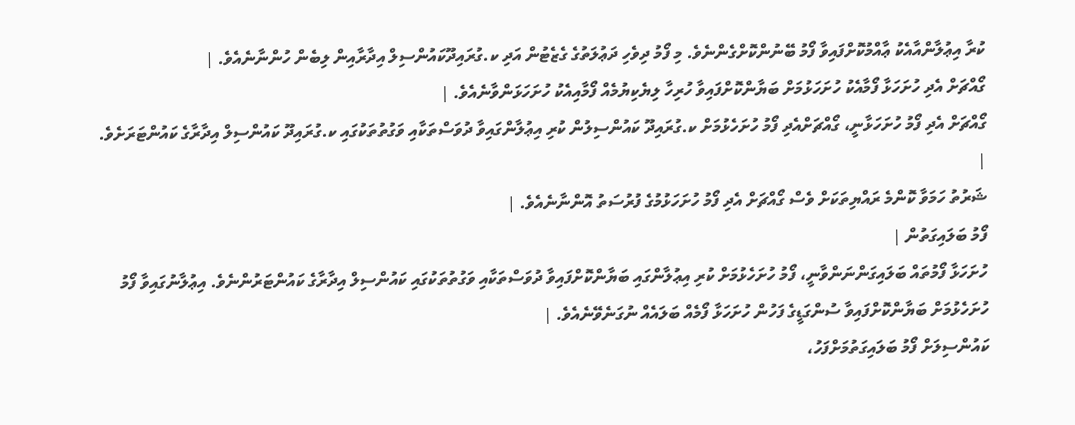ކުރާ އިޢުލާންއާއެކު ޢާއްމުކޮށްފައިވާ ފޯމު ބޭނުންކޮށްގެންނެވެ. މި ފޯމު ދިވެހި ދަޢުލަތުގެ ގެޒެޓުން އަދި ކ.ގުރައިދޫކައުންސިލް އިދާރާއިން ލިބެން ހުންނާނެއެވެ. |
ގޯއްޗަށް އެދި ހުށަހަޅާ ފޯމާއެކު ހުށަހަޅުމަށް ބަޔާންކޮށްފައިވާ ހުރިހާ ލިޔެކިޔުމެއް ފޯމާއިއެކު ހުށަހަޅަންވާނެއެވެ. |
ގޯއްޗަށް އެދި ފޯމު ހުށަހަޅާނީ، ގޯއްޗަށްއެދި ފޯމު ހުށަހެޅުމަށް ކ.ގުރައިދޫ ކައުންސިލުން ކުރި އިޢުލާންގައިވާ ދުވަސްތަކާއި ވަގުތުތަކުގައި ކ.ގުރައިދޫ ކައުންސިލް އިދާރާގެ ކައުންޓަރަށެވެ. |
ޝަރުތު ހަމަވާ ކޮންމެ ރައްޔިތަކަށް ވެސް ގޯއްޗަށް އެދި ފޯމު ހުށަހަޅުމުގެ ފުރުސަތު އޮންނާނެއެވެ. |
ފޯމު ބަލައިގަތުން |
ހުށަހަޅާ ފޯމުތައް ބަލައިގަންނަންވާނީ، ފޯމު ހުށަހެޅުމަށް ކުރި އިޢުލާންގައި ބަޔާންކޮށްފައިވާ ދުވަސްތަކާއި ވަގުތުތަކުގައި ކައުންސިލް އިދާރާގެ ކައުންޓަރުންނެވެ. އިޢުލާނުގައިވާ ފޯމު ހުށަހެޅުމަށް ބަޔާންކޮށްފައިވާ ސުންގަޑީގެ ފަހުން ހުށަހަޅާ ފޯމެއް ބަލައެއް ނުގަނެވޭނެއެވެ. |
ކައުންސިލަށް ފޯމު ބަލައިގަތުމަށްފަހު،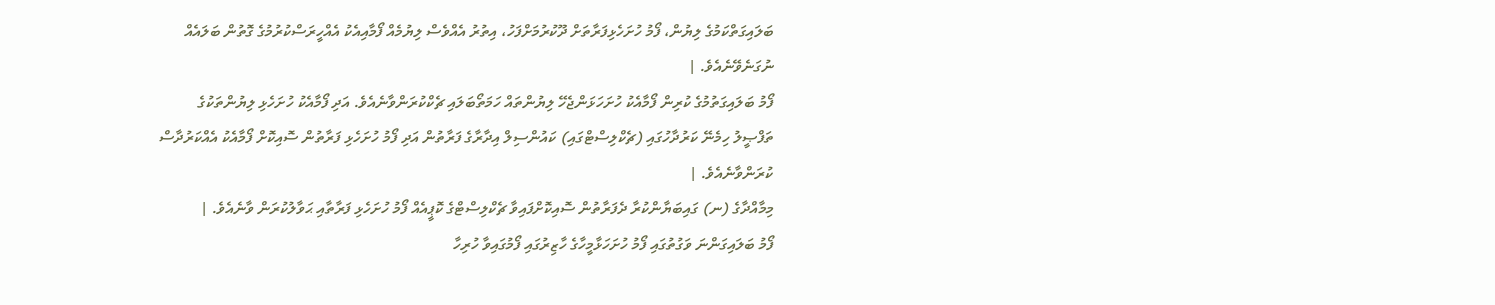ބަލައިގަތްކަމުގެ ލިޔުން، ފޯމު ހުށަހެޅިފަރާތަށް ދޫކުރުމަށްފަހު، އިތުރު އެއްވެސް ލިޔުމެއް ފޯމާއިއެކު އެއްހީރަސްކުރުމުގެ ގޮތުން ބަލައެއް ނުގަނެވޭނެއެވެ. |
ފޯމު ބަލައިގަތުމުގެ ކުރިން ފޯމާއެކު ހުށަހަޅަންޖެހޭ ލިޔުންތައް ހަމަތޯބަލައި ޗެކްކުރަންވާނެއެވެ. އަދި ފޯމާއެކު ހުށަހެޅި ލިޔުންތަކުގެ ތަފްޞީލު ހިމެނޭ ކަރުދާހުގައި (ޗެކްލިސްޓްގައި) ކައުންސިލް އިދާރާގެ ފަރާތުން އަދި ފޯމު ހުށަހެޅި ފަރާތުން ސޮއިކޮށް ފޯމާއެކު އެއްކަރުދާސް ކުރަންވާނެއެވެ. |
މިމާއްދާގެ (ނ) ގައިބަޔާންކުރާ ދެފަރާތުން ސޮއިކޮށްފައިވާ ޗެކްލިސްޓްގެ ކޮޕީއެއް ފޯމު ހުށަހެޅި ފަރާތާއި ޙަވާލުކުރަން ވާނެއެވެ. |
ފޯމު ބަލައިގަންނަ ވަގުތުގައި ފޯމު ހުށަހަޅާމީހާގެ ހާޒިރުގައި ފޯމުގައިވާ ހުރިހާ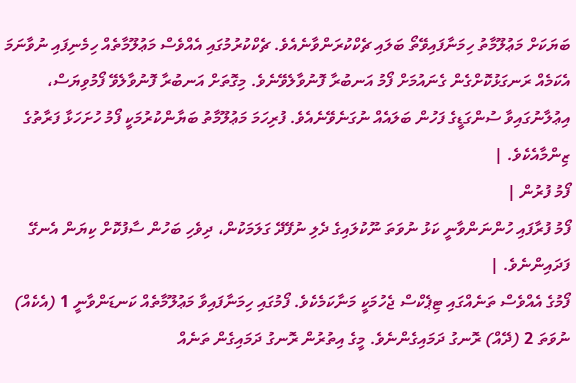ބަޔަކަށް މަޢުލޫމާތު ހިމަނާފައިވޭތޯ ބަލައި ޗެކްކުރަންވާނެއެވެ. ޗެކްކުރުމުގައި އެއްވެސް މަޢުލޫމާތެއް ހިމެނިފައި ނުވާނަމަ އެކަމެއް ރަނގަޅުކޮށްގެން ގެނައުމަށް ފޯމު އަނބުރާ ފޮނުވާލެވޭނެވެ. މިގޮތަށް އަނބުރާ ފޮނުވާލެވޭ ފޯމުވިޔަސް، އިޢުލާނުގައިވާ ސުންގަޑީގެ ފަހުން ބަލައެއް ނުގަނެވޭނެއެވެ. ފުރިހަމަ މަޢުލޫމާތު ބަޔާންކުރުމަކީ ފޯމު ހުށަހަޅާ ފަރާތުގެ ޒިންމާއެކެވެ. |
ފޯމު ފުރުން |
ފޯމު ފުރާފައި ހުންނަންވާނީ ކަޅު ނުވަތަ ނޫކުލައިގެ ދެލި ނުފޭދޭ ގަލަމަކުން، ދިވެހި ބަހުން ސާފުކޮށް ކިޔަން އެނގޭ ފަދައިންނެވެ. |
ފޯމުގެ އެއްވެސް ތަނެއްގައި ޓިޕެކްސް ޖެހުމަކީ މަނާކަމެކެވެ. ފޯމުގައި ހިމަނާފައިވާ މަޢުލޫމާތެއް ކަނޑަންވާނީ 1 (އެކެއް) ނުވަތަ 2 (ދޭއް) ރޮނގު ދަމައިގެންނެވެ. މީގެ އިތުރުން ރޮނގު ދަމައިގެން ތަނެއް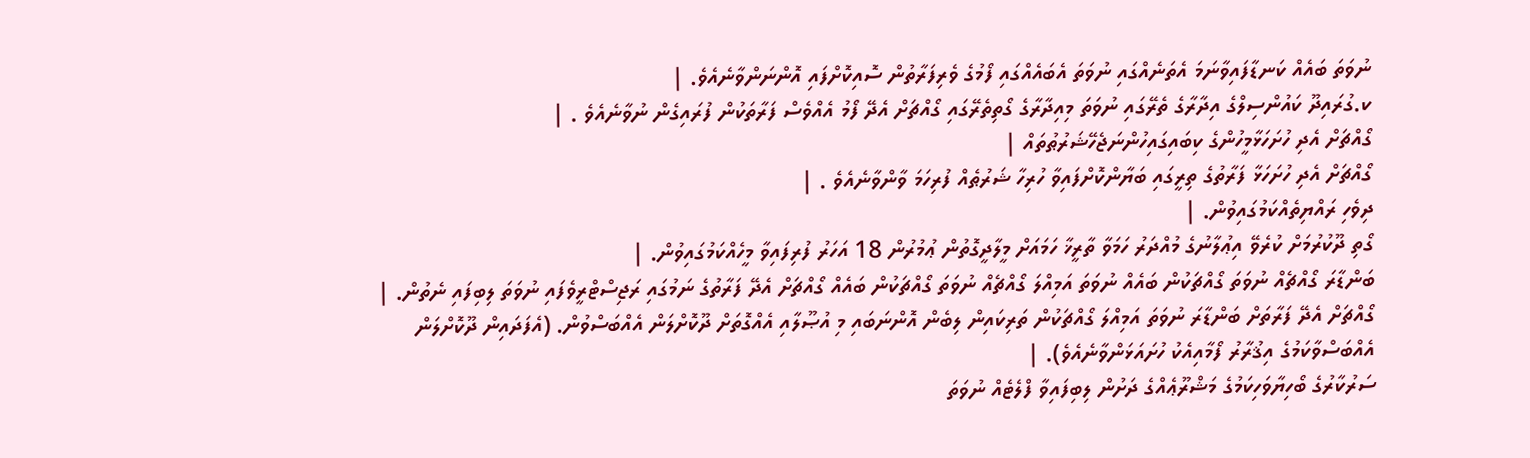ނުވަތަ ބައެއް ކަނޑާފައިވާނަމަ އެތަނެއްގައި ނުވަތަ އެބައެއްގައި ފޯމުގެ ވެރިފަރާތުން ސޮއިކޮށްފައި އޮންނަންވާނެއެވެ. |
ކ.ގުރައިދޫ ކައުންސިލްގެ އިދާރާގެ ތެރޭގައި ނުވަތަ މިއިދާރާގެ ގޯތިތެރޭގައި ގޯއްޗަށް އެދޭ ފޯމު އެއްވެސް ފަރާތަކުން ފުރައިގެން ނުވާނެއެވެ . |
ގޯއްޗަށް އެދި ހުށަހަޅާމީހުންގެ ކިބައިގައިހުންނަޖެހޭޝަރުޠުތައް |
ގޯއްޗަށް އެދި ހުށަހަޅާ ފަރާތުގެ ތިރީގައި ބަޔާންކޮށްފައިވާ ހުރިހާ ޝަރުޠެއް ފުރިހަމަ ވާންވާނެއެވެ . |
ދިވެހި ރައްޔިތެއްކަމުގައިވުން. |
ގޯތި ދޫކުރުމަށް ކުރެވޭ އިޢުލާނުގެ މުއްދަރު ހަމަވާ ތާރީޚާ ހަމައަށް މީލާދީގޮތުން ޢުމުރުން 18 އަހަރު ފުރިފައިވާ މީހެއްކަމުގައިވުން. |
ބަންޑާރަ ގޯއްޗެއް ނުވަތަ ގޯއްޗަކުން ބައެއް ނުވަތަ އަމިއްލަ ގޯއްޗެއް ނުވަތަ ގޯއްޗަކުން ބައެއް ގޯއްޗަށް އެދޭ ފަރާތުގެ ނަމުގައި ރަޖިސްޓްރީވެފައި ނުވަތަ ލިބިފައި ނެތުން. |
ގޯއްޗަށް އެދޭ ފަރާތަށް ބަންޑާރަ ނުވަތަ އަމިއްލަ ގޯއްޗަކުން ތަރިކައިން ލިބެން އޮންނަބައި މި އުޞޫލާއި އެއްގޮތަށް ދޫކޮށްލަން އެއްބަސްވުން. (އެފަދައިން ދޫކޮށްލަން އެއްބަސްވާކަމުގެ އިޤުރާރު ފޯމާއިއެކު ހުށައަޅަންވާނެއެވެ). |
ސަރުކާރުގެ ބޯހިޔާވަހިކަމުގެ މަޝްރޫޢެއްގެ ދަށުން ލިބިފައިވާ ފްލެޓެއް ނުވަތަ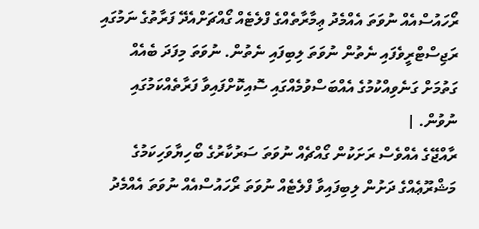ރޯހައުސްއެއް ނުވަތަ އެއްމެދު ޢިމާރާތެއްގެ ފްލެޓެއް ގޯއްޗަށްއެދޭ ފަރާތުގެ ނަމުގައި ރަޖިސްޓްރީވެފައި ނެތުން ނުވަތަ ލިބިފައި ނެތުން. ނުވަތަ މިފަދަ ބެއެއް ގަތުމަށް ގަނެވިއްކުމުގެ އެއްބަސްވުމެއްގައި ސޮއިކޮށްފައިވާ ފަރާތެއްކަމުގައި ނުވުން. |
ރާއްޖޭގެ އެއްވެސް ރަށަކުން ގޯއްޗެއް ނުވަތަ ސަރުކާރުގެ ބޯހިޔާވަހިކަމުގެ މަޝްރޫޢެއްގެ ދަށުން ލިބިފައިވާ ފްލެޓެއް ނުވަތަ ރޯހައުސްއެއް ނުވަތަ އެއްމެދު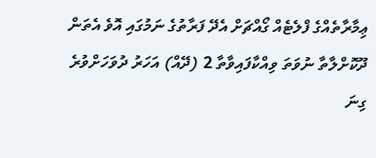ޢިމާރާތެއްގެ ފްލެޓެއް ގޯއްޗަށް އެދޭ ފަރާތުގެ ނަމުގައި އޮވެ އެތަން ދޫކޮށްލާތާ ނުވަތަ ވިއްކާފައިވާތާ 2 (ދޭއް) އަހަރު ދުވަހަށްވުރެ ގިނަ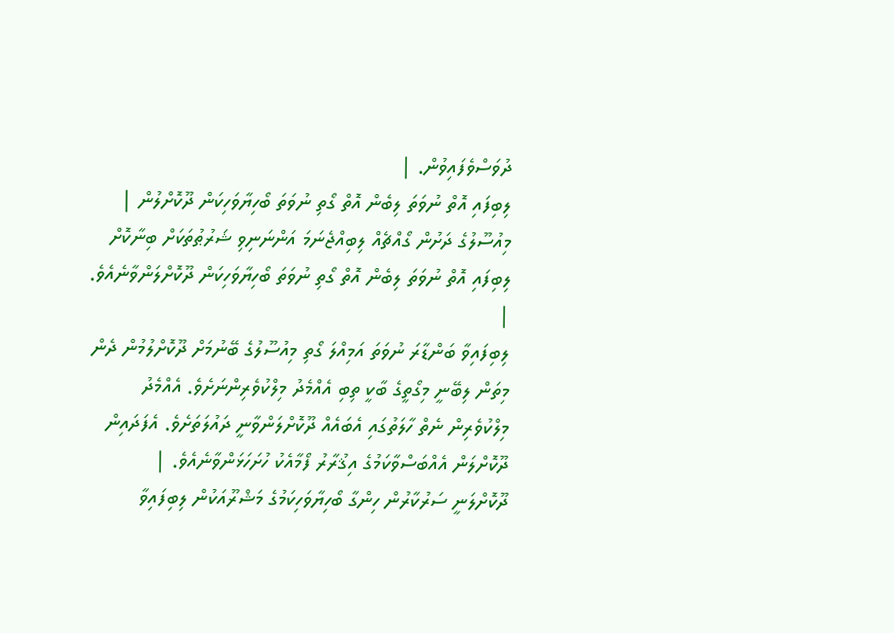ދުވަސްވެފައިވުން. |
ލިބިފައި އޮތް ނުވަތަ ލިބެން އޮތް ގޯތި ނުވަތަ ބޯހިޔާވަހިކަން ދޫކޮށްލުން |
މިއުސޫލުގެ ދަށުން ގޯއްޗެއް ލިބިއްޖެނަމަ އަންނަނިވި ޝަރުޠުތަކަށް ބިނާކޮށް ލިބިފައި އޮތް ނުވަތަ ލިބެން އޮތް ގޯތި ނުވަތަ ބޯހިޔާވަހިކަން ދޫކޮށްލަންވާނެއެވެ. |
ލިބިފައިވާ ބަންޑާރަ ނުވަތަ އަމިއްލަ ގޯތި މިއުސޫލުގެ ބޭނުމަށް ދޫކޮށްލުމުން ދެން މިތަން ލިބޭނީ މިގޯތީގެ ބާކީ ތިބި އެއްމެދު މިލްކުވެރިންނަށެވެ. އެއްމެދު މިލްކުވެރިން ނެތް ހާލަތުގައި އެބައެއް ދޫކޮށްލަންވާނީ ދައުލަތަށެވެ. އެފަދައިން ދޫކޮށްލަން އެއްބަސްވާކަމުގެ އިޤުރާރު ފޯމާއެކު ހުށަހަޅަންވާނެއެވެ. |
ދޫކޮށްލަނީ ސަރުކާރުން ހިންގާ ބޯހިޔާވަހިކަމުގެ މަޝްރޫއަކުން ލިބިފައިވާ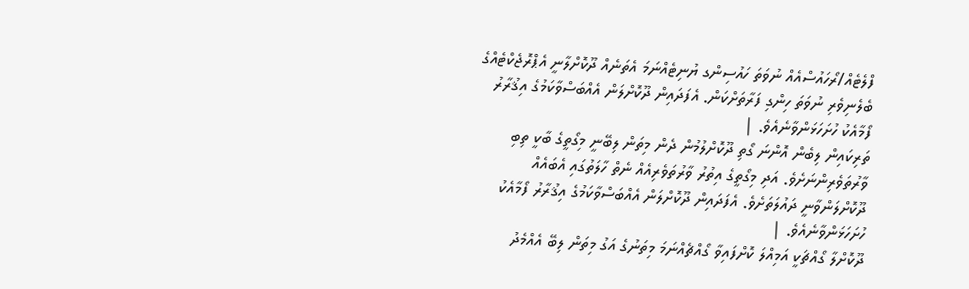ފްލެޓެއް/ރޯހައުސްއެއް ނުވަތަ ހައުސިންގ ޔުނިޓެއްނަމަ އެތަނެއް ދޫކޮށްލާނީ އެޕްރޮޖެކްޓެއްގެ ބެލެނިވެރި ނުވަތަ ހިންގި ފަރާތަށްކަން. އެފަދައިން ދޫކޮށްލަން އެއްބަސްވާކަމުގެ އިޤުރާރު ފޯމާއެކު ހުށަހަޅަންވާނެއެވެ. |
ތަރިކައިން ލިބެން އޮންނަ ގޯތި ދޫކޮށްލުމުން ދެން މިތަން ލިބޭނީ މިގޯތީގެ ބާކީ ތިބި ވާރުތަވެރިންނަށެވެ. އަދި މިގޯތީގެ އިތުރު ވާރުތަވެރިއެއް ނެތް ހާލަތުގައި އެބައެއް ދޫކޮށްލަންވާނީ ދައުލަތަށެވެ. އެފަދައިން ދޫކޮށްލަން އެއްބަސްވާކަމުގެ އިޤުރާރު ފޯމާއެކު ހުށަހަޅަންވާނެއެވެ. |
ދޫކޮށްލާ ގޯއްޗަކީ އަމިއްލަ ކޮށްފައިވާ ގޯއްޗެއްނަމަ މިތަނުގެ އަގު މިތަން ލިބޭ އެއްމެދު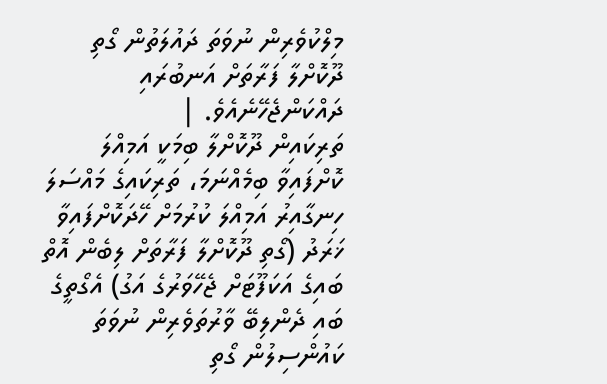މިލްކުވެރިން ނުވަތަ ދައުލަތުން ގޯތި ދޫކޮށްލާ ފަރާތަށް އަނބުރައި ދައްކަންޖެހޭނެއެވެ. |
ތަރިކައިން ދޫކޮށްލާ ބިމަކީ އަމިއްލަ ކޮށްފައިވާ ބިމެއްނަމަ، ތަރިކައިގެ މައްސަލަ ހިނގާއިރު އަމިއްލަ ކުރުމަށް ހޭދަކޮށްފައިވާ ޚަރަދު (ގޯތި ދޫކޮށްލާ ފަރާތަށް ލިބެން އޮތް ބައިގެ އަކަފޫޓަށް ޖެހޭވަރުގެ އަގު) އެގޯތީގެ ބައި ދެންލިބޭ ވާރުތަވެރިން ނުވަތަ ކައުންސިލުން ގޯތި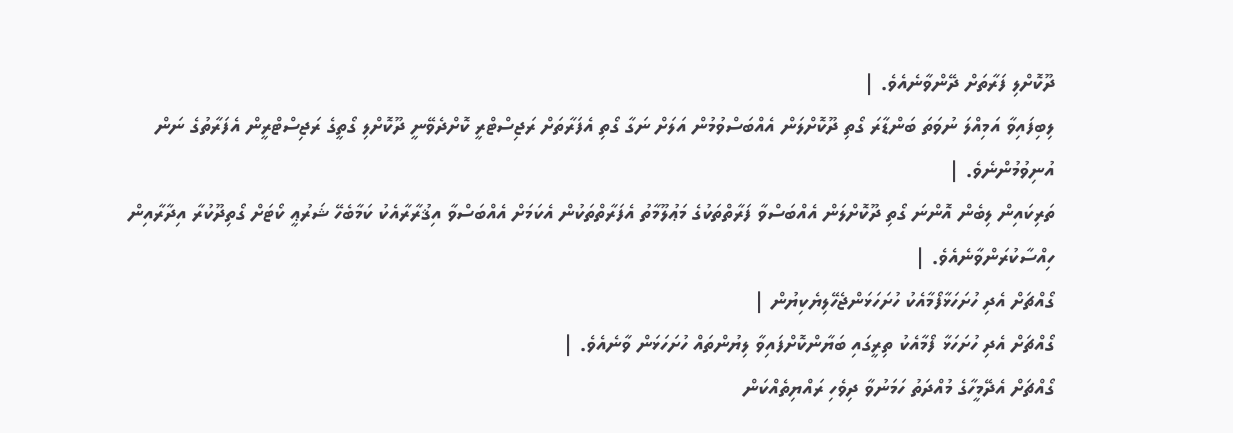ދޫކޮށްލި ފަރާތަށް ދޭންވާނެއެވެ. |
ލިބިފައިވާ އަމިއްލަ ނުވަތަ ބަންޑާރަ ގޯތި ދޫކޮށްލަން އެއްބަސްވުމުން އަލަށް ނަގާ ގޯތި އެފަރާތަށް ރަޖިސްޓްރީ ކޮށްދެވޭނީ ދޫކޮށްލި ގޯތީގެ ރަޖިސްޓްރީން އެފަރާތުގެ ނަން އުނިވުމުންނެވެ. |
ތަރިކައިން ލިބެން އޮންނަ ގޯތި ދޫކޮށްލަން އެއްބަސްވާ ފަރާތްތަކުގެ މަޢުލޫމާތު އެފަރާތްތަކުން އެކަމަށް އެއްބަސްވާ އިޤުރާރާއެކު ކަމާބެހޭ ޝަރުޢީ ކޯޓަށް ގޯތިދޫކުރާ އިދާރާއިން ހިއްސާކުރަންވާނެއެވެ. |
ގޯއްޗަށް އެދި ހުށަހަޅާފޯމާއެކު ހުށަހަޅަންޖެހޭލިޔެކިޔުން |
ގޯއްޗަށް އެދި ހުށަހަޅާ ފޯމާއެކު ތިރީގައި ބަޔާންކޮށްފައިވާ ލިޔުންތައް ހުށަހަޅަން ވާނެއެވެ. |
ގޯއްޗަށް އެދޭމީހާގެ މުއްދަތު ހަމަނުވާ ދިވެހި ރައްޔިތެއްކަން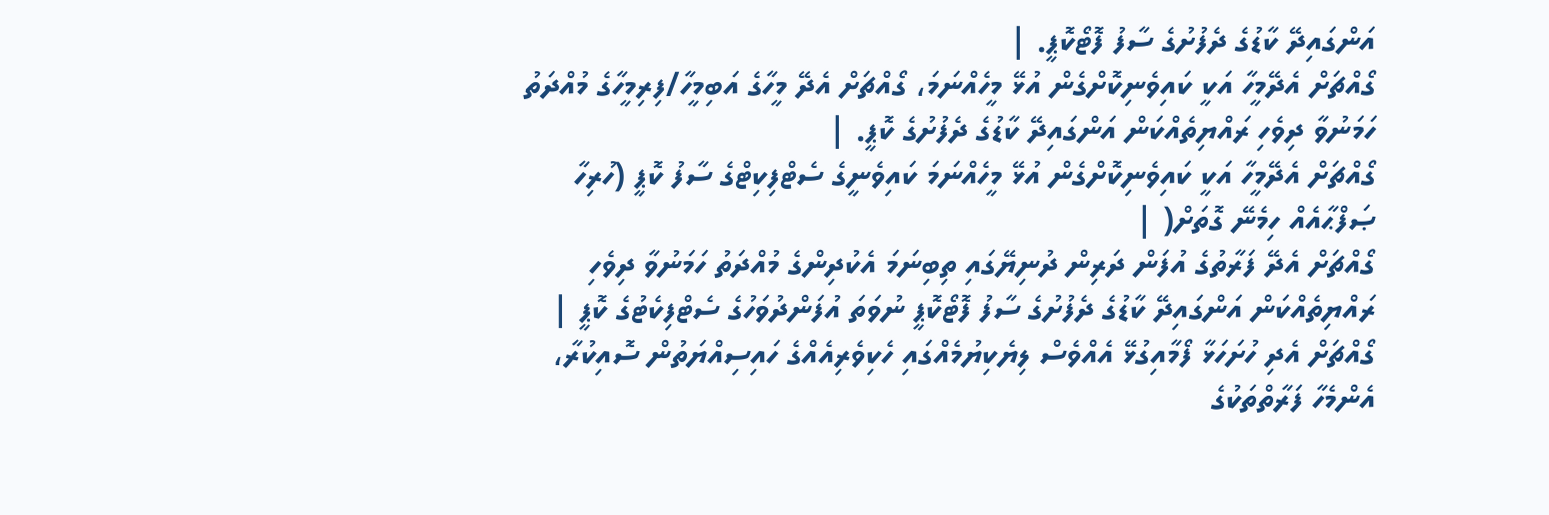އަންގައިދޭ ކާޑުގެ ދެފުށުގެ ސާފު ފޮޓޯކޮޕީ. |
ގޯއްޗަށް އެދޭމީހާ އަކީ ކައިވެނިކޮށްގެން އުޅޭ މީހެއްނަމަ، ގޯއްޗަށް އެދޭ މީހާގެ އަބިމީހާ/ފިރިމީހާގެ މުއްދަތު ހަމަނުވާ ދިވެހި ރައްޔިތެއްކަން އަންގައިދޭ ކާޑުގެ ދެފުށުގެ ކޮޕީ. |
ގޯއްޗަށް އެދޭމީހާ އަކީ ކައިވެނިކޮށްގެން އުޅޭ މީހެއްނަމަ ކައިވެނީގެ ސެޓްފިކިޓްގެ ސާފު ކޮޕީ (ހުރިހާ ޞަފްޙާއެއް ހިމެނޭ ގޮތަށް( |
ގޯއްޗަށް އެދޭ ފަރާތުގެ އުފަން ދަރިން ދުނިޔޭގައި ތިބިނަމަ އެކުދިންގެ މުއްދަތު ހަމަނުވާ ދިވެހި ރައްޔިތެއްކަން އަންގައިދޭ ކާޑުގެ ދެފުށުގެ ސާފު ފޮޓޯކޮޕީ ނުވަތަ އުފަންދުވަހުގެ ސެޓްފިކެޓުގެ ކޮޕީ |
ގޯއްޗަށް އެދި ހުށަހަޅާ ފޯމާއިގުޅޭ އެއްވެސް ލިޔެކިޔުމެއްގައި ހެކިވެރިއެއްގެ ހައިސިއްޔަތުން ސޮއިކުރާ، އެންމެހާ ފަރާތްތަކުގެ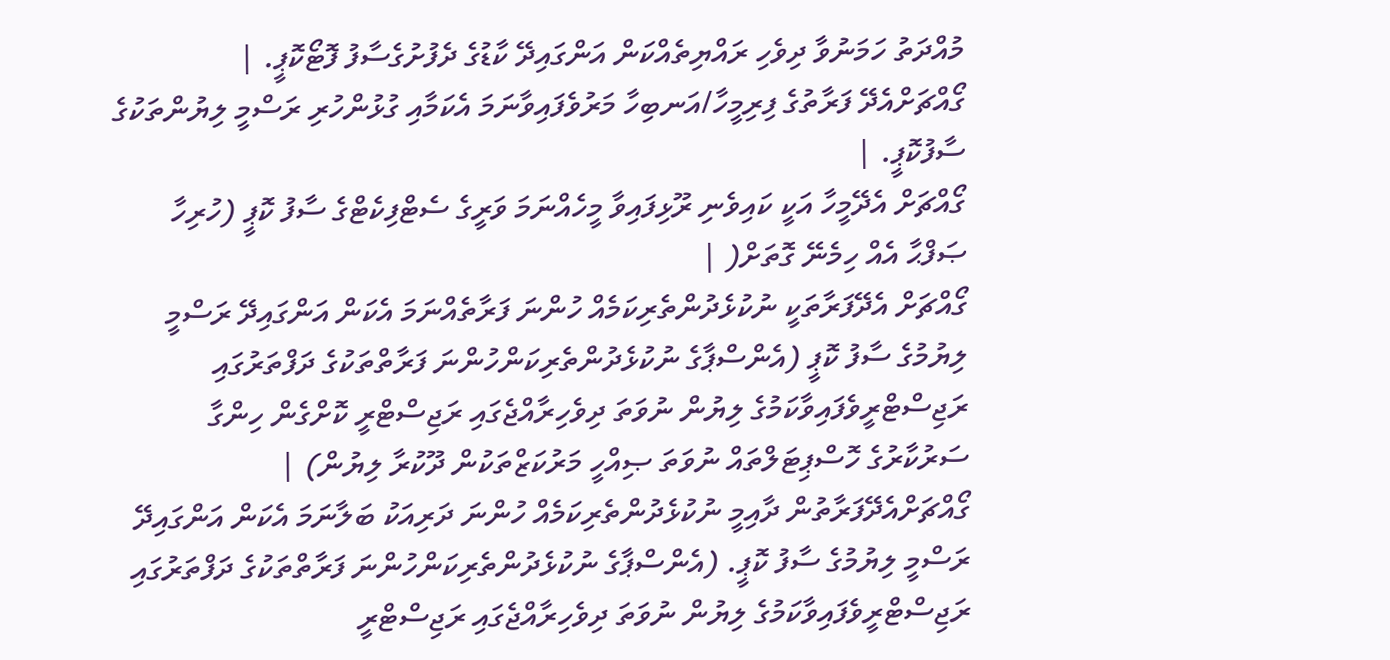މުއްދަތު ހަމަނުވާ ދިވެހި ރައްޔިތެއްކަން އަންގައިދޭ ކާޑުގެ ދެފުށުގެސާފު ފޮޓޯކޮޕީ. |
ގޯއްޗަށްއެދޭ ފަރާތުގެ ފިރިމީހާ/އަނބިހާ މަރުވެފައިވާނަމަ އެކަމާއި ގުޅުންހުރި ރަސްމީ ލިޔުންތަކުގެ ސާފުކޮޕީ. |
ގޯއްޗަށް އެދޭމީހާ އަކީ ކައިވެނި ރޫޅިފައިވާ މީހެއްނަމަ ވަރީގެ ސެޓްފިކެޓްގެ ސާފު ކޮޕީ (ހުރިހާ ޞަފްޙާ އެއް ހިމެނޭ ގޮތަށް( |
ގޯއްޗަށް އެދޭފަރާތަކީ ނުކުޅެދުންތެރިކަމެއް ހުންނަ ފަރާތެއްނަމަ އެކަން އަންގައިދޭ ރަސްމީ ލިޔުމުގެ ސާފު ކޮޕީ (އެންސްޕާގެ ނުކުޅެދުންތެރިކަންހުންނަ ފަރާތްތަކުގެ ދަފްތަރުގައި ރަޖިސްޓްރީވެފައިވާކަމުގެ ލިޔުން ނުވަތަ ދިވެހިރާއްޖެގައި ރަޖިސްޓްރީ ކޮށްގެން ހިންގާ ސަރުކާރުގެ ހޮސްޕިޓަލްތައް ނުވަތަ ޞިއްހީ މަރުކަޒްތަކުން ދޫކުރާ ލިޔުން) |
ގޯއްޗަށްއެދޭފަރާތުން ދާއިމީ ނުކުޅެދުންތެރިކަމެއް ހުންނަ ދަރިއަކު ބަލާނަމަ އެކަން އަންގައިދޭ ރަސްމީ ލިޔުމުގެ ސާފު ކޮޕީ. (އެންސްޕާގެ ނުކުޅެދުންތެރިކަންހުންނަ ފަރާތްތަކުގެ ދަފްތަރުގައި ރަޖިސްޓްރީވެފައިވާކަމުގެ ލިޔުން ނުވަތަ ދިވެހިރާއްޖެގައި ރަޖިސްޓްރީ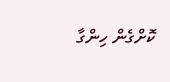ކޮށްގެން ހިންގާ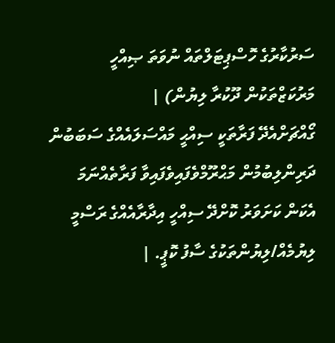ސަރުކާރުގެ ހޮސްޕިޓަލްތައް ނުވަތަ ޞިއްހީ މަރުކަޒްތަކުން ދޫކުރާ ލިޔުން) |
ގޯއްޗަށްއެދޭ ފަރާތަކީ ސިއްޙީ މައްސަލައެއްގެ ސަބަބުން ދަރިންލިބުމުން މަޙްރޫމްވެފައިވެފައިވާ ފަރާތެއްނަމަ އެކަން ކަށަވަރު ކޮށްދޭ ސިއްހީ އިދާރާއެއްގެ ރަސްމީ ލިޔުމެއް/ލިޔުންތަކުގެ ސާފު ކޮޕީ. |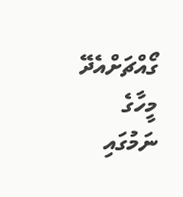ގޯއްޗަށްއެދޭ މީހާގެ ނަމުގައި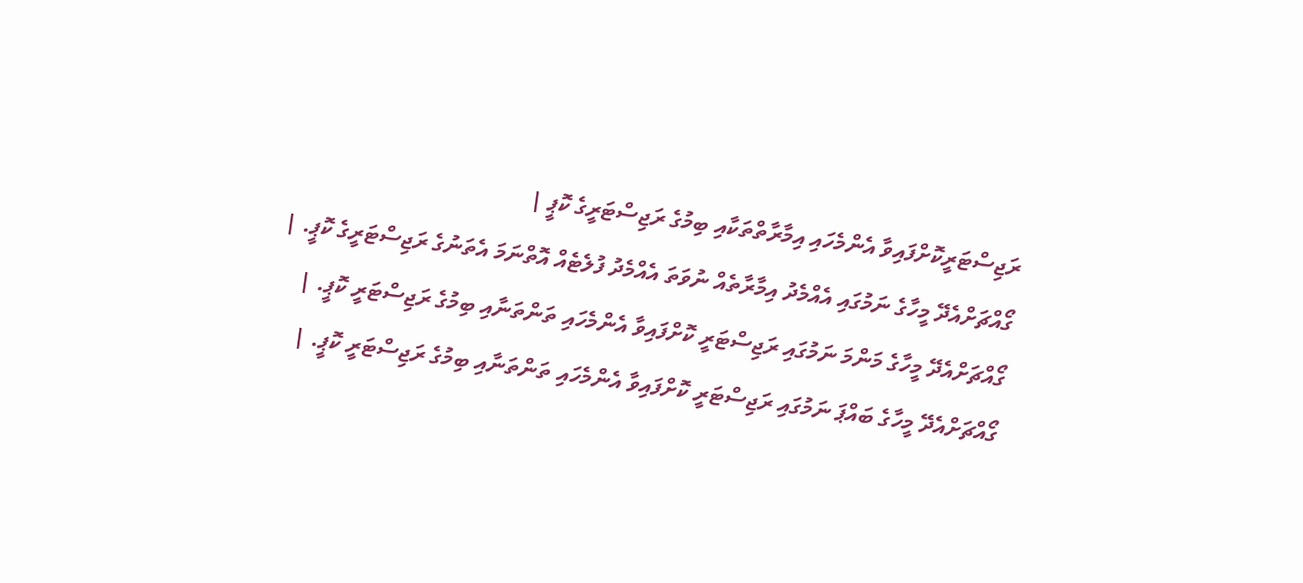ރަޖިސްޓަރީކޮށްފައިވާ އެންމެހައި އިމާރާތްތަކާއި ބިމުގެ ރަޖިސްޓަރީގެ ކޮޕީ |
ގޯއްޗަށްއެދޭ މީހާގެ ނަމުގައި އެއްމެދު އިމާރާތެއް ނުވަތަ އެއްމެދު ފުލެޓެއް އޮތްނަމަ އެތަނުގެ ރަޖިސްޓަރީގެ ކޮޕީ. |
ގޯއްޗަށްއެދޭ މީހާގެ މަންމަ ނަމުގައި ރަޖިސްޓަރީ ކޮށްފައިވާ އެންމެހައި ތަންތަނާއި ބިމުގެ ރަޖިސްޓަރީ ކޮޕީ. |
ގޯއްޗަށްއެދޭ މީހާގެ ބައްޕަ ނަމުގައި ރަޖިސްޓަރީ ކޮށްފައިވާ އެންމެހައި ތަންތަނާއި ބިމުގެ ރަޖިސްޓަރީ ކޮޕީ. |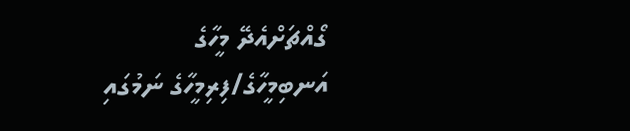ގޯއްޗަށްއެދޭ މީހާގެ އަނބިމީހާގެ/ފިރިމީހާގެ ނަމުގައި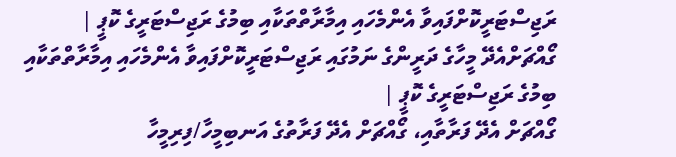ރަޖިސްޓަރީކޮށްފައިވާ އެންމެހައި އިމާރާތްތަކާއި ބިމުގެ ރަޖިސްޓަރީގެ ކޮޕީ |
ގޯއްޗަށްއެދޭ މީހާގެ ދަރީންގެ ނަމުގައި ރަޖިސްޓަރީކޮށްފައިވާ އެންމެހައި އިމާރާތްތަކާއި ބިމުގެ ރަޖިސްޓަރީގެ ކޮޕީ |
ގޯއްޗަށް އެދޭ ފަރާތާއި، ގޯއްޗަށް އެދޭ ފަރާތުގެ އަނބިމީހާ/ފިރިމީހާ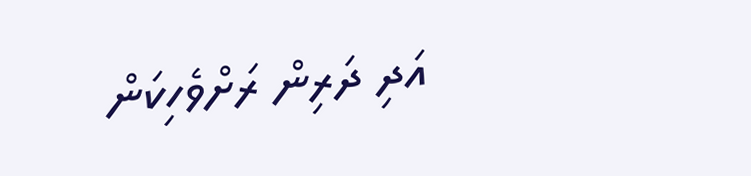އަދި ދަރިން ރަށްވެހިކަން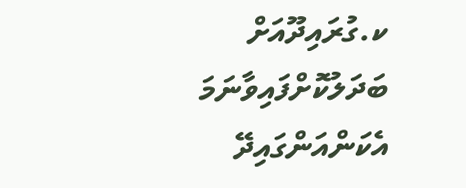ކ.ގުރައިދޫއަށް ބަދަލުކޮށްފައިވާނަމަ އެކަންއަންގައިދޭ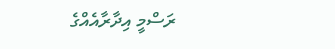ރަސްމީ އިދާރާއެއްގެ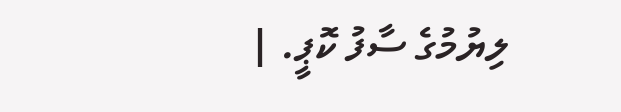ލިޔުމުގެ ސާފު ކޮޕީ. |